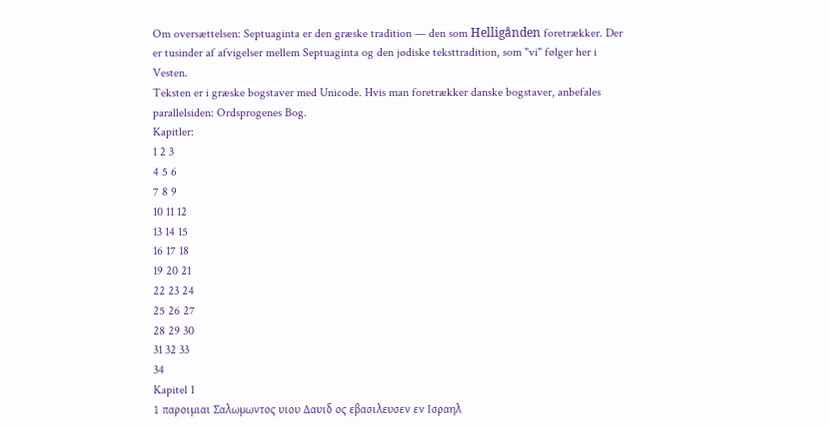Om oversættelsen: Septuaginta er den græske tradition — den som Helligånden foretrækker. Der er tusinder af afvigelser mellem Septuaginta og den jødiske teksttradition, som "vi" følger her i Vesten.
Teksten er i græske bogstaver med Unicode. Hvis man foretrækker danske bogstaver, anbefales parallelsiden: Ordsprogenes Bog.
Kapitler:
1 2 3
4 5 6
7 8 9
10 11 12
13 14 15
16 17 18
19 20 21
22 23 24
25 26 27
28 29 30
31 32 33
34
Kapitel 1
1 παροιμιαι Σαλωμωντος υιου Δαυιδ ος εβασιλευσεν εν Ισραηλ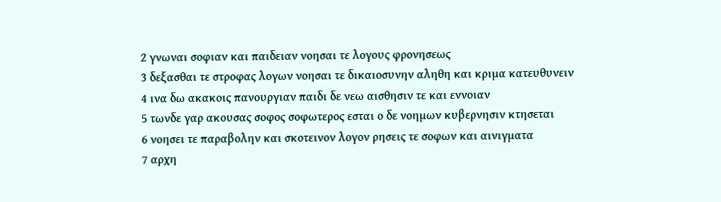2 γνωναι σοφιαν και παιδειαν νοησαι τε λογους φρονησεως
3 δεξασθαι τε στροφας λογων νοησαι τε δικαιοσυνην αληθη και κριμα κατευθυνειν
4 ινα δω ακακοις πανουργιαν παιδι δε νεω αισθησιν τε και εννοιαν
5 τωνδε γαρ ακουσας σοφος σοφωτερος εσται ο δε νοημων κυβερνησιν κτησεται
6 νοησει τε παραβολην και σκοτεινον λογον ρησεις τε σοφων και αινιγματα
7 αρχη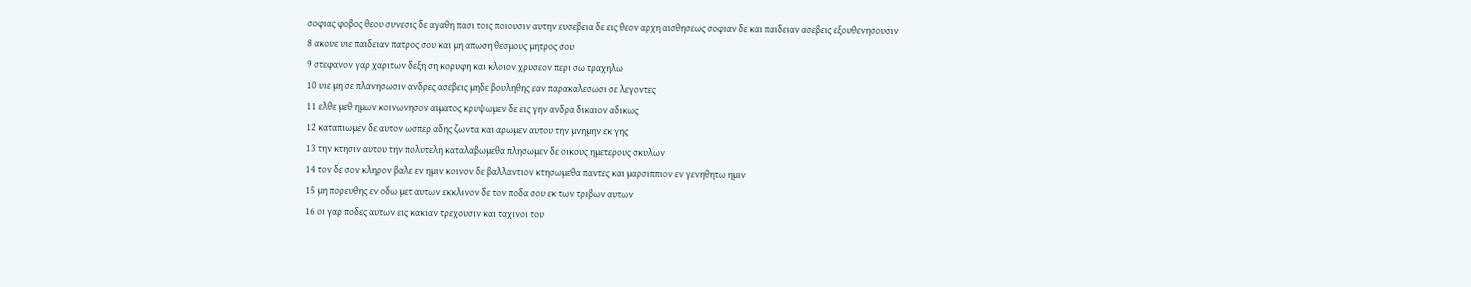σοφιας φοβος θεου συνεσις δε αγαθη πασι τοις ποιουσιν αυτην ευσεβεια δε εις θεον αρχη αισθησεως σοφιαν δε και παιδειαν ασεβεις εξουθενησουσιν
8 ακουε υιε παιδειαν πατρος σου και μη απωση θεσμους μητρος σου
9 στεφανον γαρ χαριτων δεξη ση κορυφη και κλοιον χρυσεον περι σω τραχηλω
10 υιε μη σε πλανησωσιν ανδρες ασεβεις μηδε βουληθης εαν παρακαλεσωσι σε λεγοντες
11 ελθε μεθ ημων κοινωνησον αιματος κρυψωμεν δε εις γην ανδρα δικαιον αδικως
12 καταπιωμεν δε αυτον ωσπερ αδης ζωντα και αρωμεν αυτου την μνημην εκ γης
13 την κτησιν αυτου την πολυτελη καταλαβωμεθα πλησωμεν δε οικους ημετερους σκυλων
14 τον δε σον κληρον βαλε εν ημιν κοινον δε βαλλαντιον κτησωμεθα παντες και μαρσιππιον εν γενηθητω ημιν
15 μη πορευθης εν οδω μετ αυτων εκκλινον δε τον ποδα σου εκ των τριβων αυτων
16 οι γαρ ποδες αυτων εις κακιαν τρεχουσιν και ταχινοι του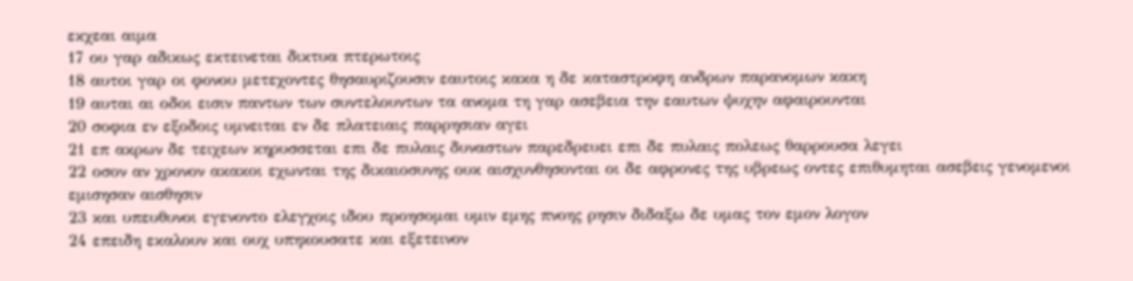εκχεαι αιμα
17 ου γαρ αδικως εκτεινεται δικτυα πτερωτοις
18 αυτοι γαρ οι φονου μετεχοντες θησαυριζουσιν εαυτοις κακα η δε καταστροφη ανδρων παρανομων κακη
19 αυται αι οδοι εισιν παντων των συντελουντων τα ανομα τη γαρ ασεβεια την εαυτων ψυχην αφαιρουνται
20 σοφια εν εξοδοις υμνειται εν δε πλατειαις παρρησιαν αγει
21 επ ακρων δε τειχεων κηρυσσεται επι δε πυλαις δυναστων παρεδρευει επι δε πυλαις πολεως θαρρουσα λεγει
22 οσον αν χρονον ακακοι εχωνται της δικαιοσυνης ουκ αισχυνθησονται οι δε αφρονες της υβρεως οντες επιθυμηται ασεβεις γενομενοι εμισησαν αισθησιν
23 και υπευθυνοι εγενοντο ελεγχοις ιδου προησομαι υμιν εμης πνοης ρησιν διδαξω δε υμας τον εμον λογον
24 επειδη εκαλουν και ουχ υπηκουσατε και εξετεινον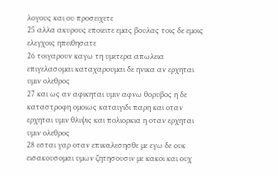λογους και ου προσειχετε
25 αλλα ακυρους εποιειτε εμας βουλας τοις δε εμοις ελεγχοις ηπειθησατε
26 τοιγαρουν καγω τη υμετερα απωλεια επιγελασομαι καταχαρουμαι δε ηνικα αν ερχηται υμιν ολεθρος
27 και ως αν αφικηται υμιν αφνω θορυβος η δε καταστροφη ομοιως καταιγιδι παρη και οταν ερχηται υμιν θλιψις και πολιορκια η οταν ερχηται υμιν ολεθρος
28 εσται γαρ οταν επικαλεσησθε με εγω δε ουκ εισακουσομαι υμων ζητησουσιν με κακοι και ουχ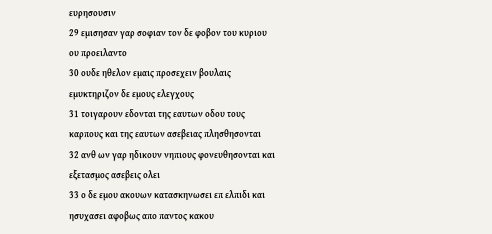ευρησουσιν
29 εμισησαν γαρ σοφιαν τον δε φοβον του κυριου ου προειλαντο
30 ουδε ηθελον εμαις προσεχειν βουλαις εμυκτηριζον δε εμους ελεγχους
31 τοιγαρουν εδονται της εαυτων οδου τους καρπους και της εαυτων ασεβειας πλησθησονται
32 ανθ ων γαρ ηδικουν νηπιους φονευθησονται και εξετασμος ασεβεις ολει
33 ο δε εμου ακουων κατασκηνωσει επ ελπιδι και ησυχασει αφοβως απο παντος κακου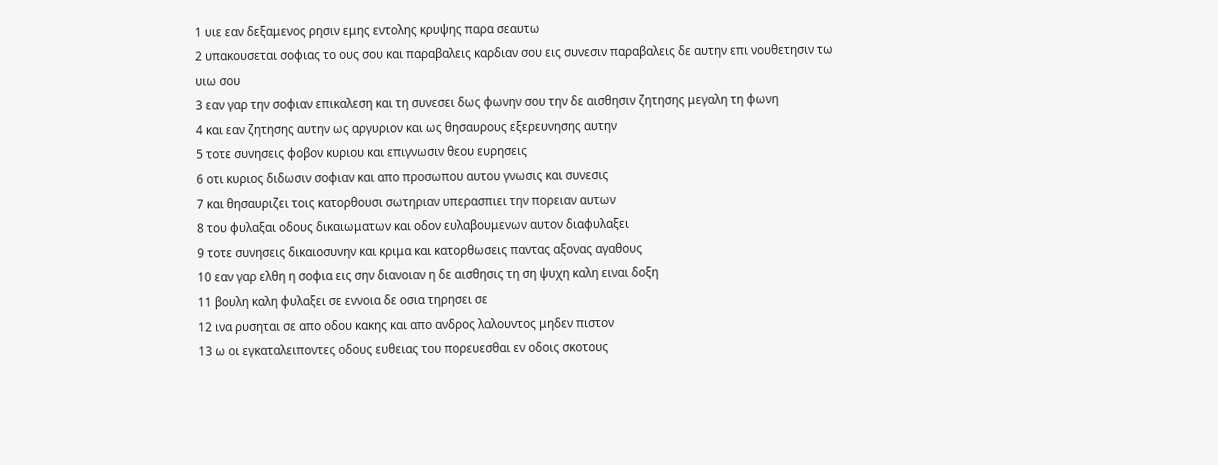1 υιε εαν δεξαμενος ρησιν εμης εντολης κρυψης παρα σεαυτω
2 υπακουσεται σοφιας το ους σου και παραβαλεις καρδιαν σου εις συνεσιν παραβαλεις δε αυτην επι νουθετησιν τω υιω σου
3 εαν γαρ την σοφιαν επικαλεση και τη συνεσει δως φωνην σου την δε αισθησιν ζητησης μεγαλη τη φωνη
4 και εαν ζητησης αυτην ως αργυριον και ως θησαυρους εξερευνησης αυτην
5 τοτε συνησεις φοβον κυριου και επιγνωσιν θεου ευρησεις
6 οτι κυριος διδωσιν σοφιαν και απο προσωπου αυτου γνωσις και συνεσις
7 και θησαυριζει τοις κατορθουσι σωτηριαν υπερασπιει την πορειαν αυτων
8 του φυλαξαι οδους δικαιωματων και οδον ευλαβουμενων αυτον διαφυλαξει
9 τοτε συνησεις δικαιοσυνην και κριμα και κατορθωσεις παντας αξονας αγαθους
10 εαν γαρ ελθη η σοφια εις σην διανοιαν η δε αισθησις τη ση ψυχη καλη ειναι δοξη
11 βουλη καλη φυλαξει σε εννοια δε οσια τηρησει σε
12 ινα ρυσηται σε απο οδου κακης και απο ανδρος λαλουντος μηδεν πιστον
13 ω οι εγκαταλειποντες οδους ευθειας του πορευεσθαι εν οδοις σκοτους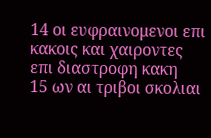14 οι ευφραινομενοι επι κακοις και χαιροντες επι διαστροφη κακη
15 ων αι τριβοι σκολιαι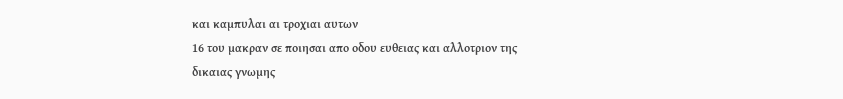και καμπυλαι αι τροχιαι αυτων
16 του μακραν σε ποιησαι απο οδου ευθειας και αλλοτριον της δικαιας γνωμης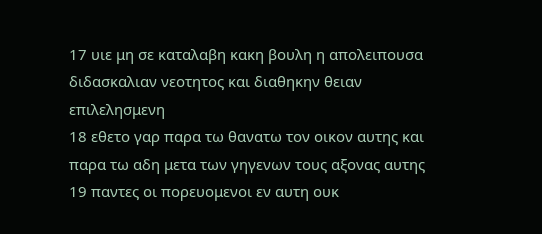17 υιε μη σε καταλαβη κακη βουλη η απολειπουσα διδασκαλιαν νεοτητος και διαθηκην θειαν επιλελησμενη
18 εθετο γαρ παρα τω θανατω τον οικον αυτης και παρα τω αδη μετα των γηγενων τους αξονας αυτης
19 παντες οι πορευομενοι εν αυτη ουκ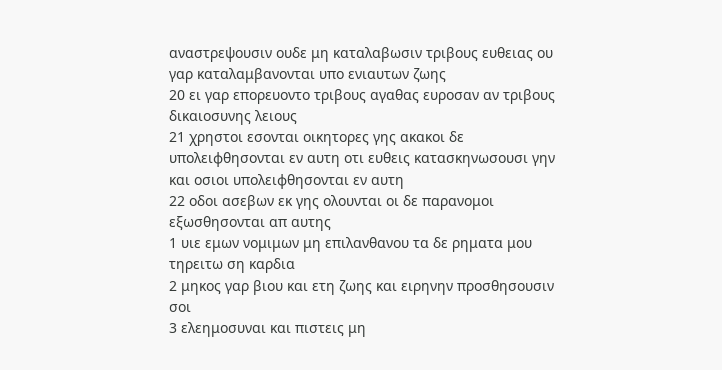αναστρεψουσιν ουδε μη καταλαβωσιν τριβους ευθειας ου γαρ καταλαμβανονται υπο ενιαυτων ζωης
20 ει γαρ επορευοντο τριβους αγαθας ευροσαν αν τριβους δικαιοσυνης λειους
21 χρηστοι εσονται οικητορες γης ακακοι δε υπολειφθησονται εν αυτη οτι ευθεις κατασκηνωσουσι γην και οσιοι υπολειφθησονται εν αυτη
22 οδοι ασεβων εκ γης ολουνται οι δε παρανομοι εξωσθησονται απ αυτης
1 υιε εμων νομιμων μη επιλανθανου τα δε ρηματα μου τηρειτω ση καρδια
2 μηκος γαρ βιου και ετη ζωης και ειρηνην προσθησουσιν σοι
3 ελεημοσυναι και πιστεις μη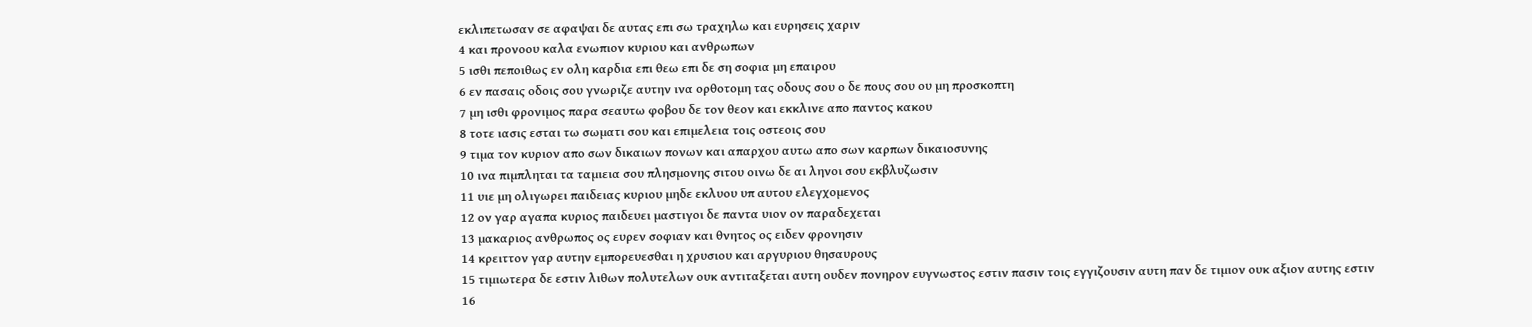εκλιπετωσαν σε αφαψαι δε αυτας επι σω τραχηλω και ευρησεις χαριν
4 και προνοου καλα ενωπιον κυριου και ανθρωπων
5 ισθι πεποιθως εν ολη καρδια επι θεω επι δε ση σοφια μη επαιρου
6 εν πασαις οδοις σου γνωριζε αυτην ινα ορθοτομη τας οδους σου ο δε πους σου ου μη προσκοπτη
7 μη ισθι φρονιμος παρα σεαυτω φοβου δε τον θεον και εκκλινε απο παντος κακου
8 τοτε ιασις εσται τω σωματι σου και επιμελεια τοις οστεοις σου
9 τιμα τον κυριον απο σων δικαιων πονων και απαρχου αυτω απο σων καρπων δικαιοσυνης
10 ινα πιμπληται τα ταμιεια σου πλησμονης σιτου οινω δε αι ληνοι σου εκβλυζωσιν
11 υιε μη ολιγωρει παιδειας κυριου μηδε εκλυου υπ αυτου ελεγχομενος
12 ον γαρ αγαπα κυριος παιδευει μαστιγοι δε παντα υιον ον παραδεχεται
13 μακαριος ανθρωπος ος ευρεν σοφιαν και θνητος ος ειδεν φρονησιν
14 κρειττον γαρ αυτην εμπορευεσθαι η χρυσιου και αργυριου θησαυρους
15 τιμιωτερα δε εστιν λιθων πολυτελων ουκ αντιταξεται αυτη ουδεν πονηρον ευγνωστος εστιν πασιν τοις εγγιζουσιν αυτη παν δε τιμιον ουκ αξιον αυτης εστιν
16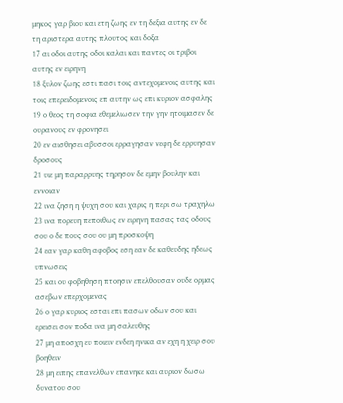μηκος γαρ βιου και ετη ζωης εν τη δεξια αυτης εν δε τη αριστερα αυτης πλουτος και δοξα
17 αι οδοι αυτης οδοι καλαι και παντες οι τριβοι αυτης εν ειρηνη
18 ξυλον ζωης εστι πασι τοις αντεχομενοις αυτης και τοις επερειδομενοις επ αυτην ως επι κυριον ασφαλης
19 ο θεος τη σοφια εθεμελιωσεν την γην ητοιμασεν δε ουρανους εν φρονησει
20 εν αισθησει αβυσσοι ερραγησαν νεφη δε ερρυησαν δροσους
21 υιε μη παραρρυης τηρησον δε εμην βουλην και εννοιαν
22 ινα ζηση η ψυχη σου και χαρις η περι σω τραχηλω
23 ινα πορευη πεποιθως εν ειρηνη πασας τας οδους σου ο δε πους σου ου μη προσκοψη
24 εαν γαρ καθη αφοβος εση εαν δε καθευδης ηδεως υπνωσεις
25 και ου φοβηθηση πτοησιν επελθουσαν ουδε ορμας ασεβων επερχομενας
26 ο γαρ κυριος εσται επι πασων οδων σου και ερεισει σον ποδα ινα μη σαλευθης
27 μη αποσχη ευ ποιειν ενδεη ηνικα αν εχη η χειρ σου βοηθειν
28 μη ειπης επανελθων επανηκε και αυριον δωσω δυνατου σου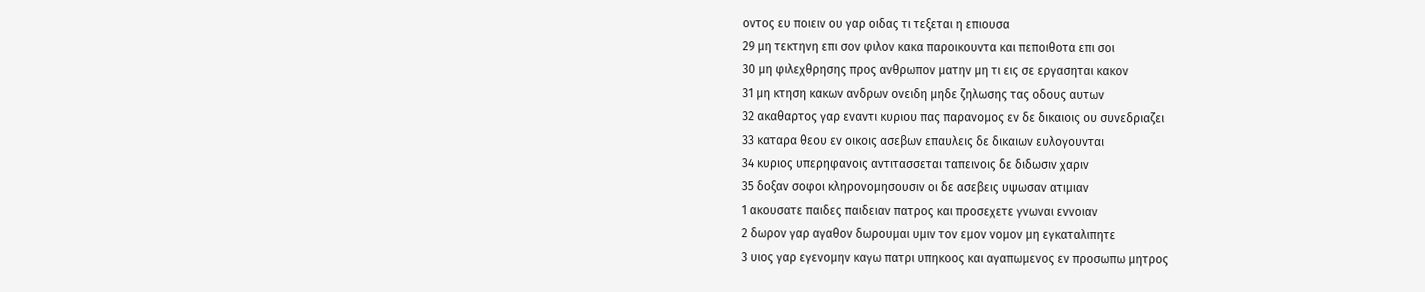οντος ευ ποιειν ου γαρ οιδας τι τεξεται η επιουσα
29 μη τεκτηνη επι σον φιλον κακα παροικουντα και πεποιθοτα επι σοι
30 μη φιλεχθρησης προς ανθρωπον ματην μη τι εις σε εργασηται κακον
31 μη κτηση κακων ανδρων ονειδη μηδε ζηλωσης τας οδους αυτων
32 ακαθαρτος γαρ εναντι κυριου πας παρανομος εν δε δικαιοις ου συνεδριαζει
33 καταρα θεου εν οικοις ασεβων επαυλεις δε δικαιων ευλογουνται
34 κυριος υπερηφανοις αντιτασσεται ταπεινοις δε διδωσιν χαριν
35 δοξαν σοφοι κληρονομησουσιν οι δε ασεβεις υψωσαν ατιμιαν
1 ακουσατε παιδες παιδειαν πατρος και προσεχετε γνωναι εννοιαν
2 δωρον γαρ αγαθον δωρουμαι υμιν τον εμον νομον μη εγκαταλιπητε
3 υιος γαρ εγενομην καγω πατρι υπηκοος και αγαπωμενος εν προσωπω μητρος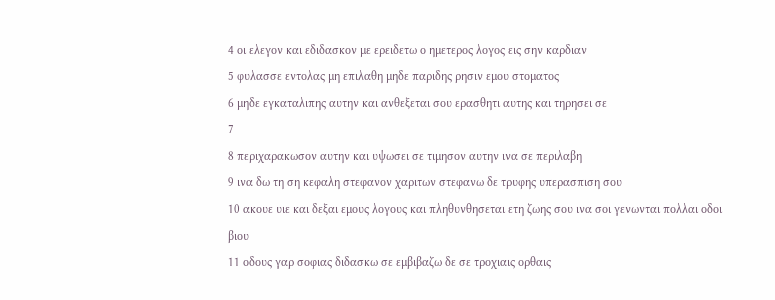4 οι ελεγον και εδιδασκον με ερειδετω ο ημετερος λογος εις σην καρδιαν
5 φυλασσε εντολας μη επιλαθη μηδε παριδης ρησιν εμου στοματος
6 μηδε εγκαταλιπης αυτην και ανθεξεται σου ερασθητι αυτης και τηρησει σε
7
8 περιχαρακωσον αυτην και υψωσει σε τιμησον αυτην ινα σε περιλαβη
9 ινα δω τη ση κεφαλη στεφανον χαριτων στεφανω δε τρυφης υπερασπιση σου
10 ακουε υιε και δεξαι εμους λογους και πληθυνθησεται ετη ζωης σου ινα σοι γενωνται πολλαι οδοι βιου
11 οδους γαρ σοφιας διδασκω σε εμβιβαζω δε σε τροχιαις ορθαις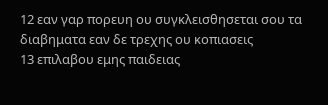12 εαν γαρ πορευη ου συγκλεισθησεται σου τα διαβηματα εαν δε τρεχης ου κοπιασεις
13 επιλαβου εμης παιδειας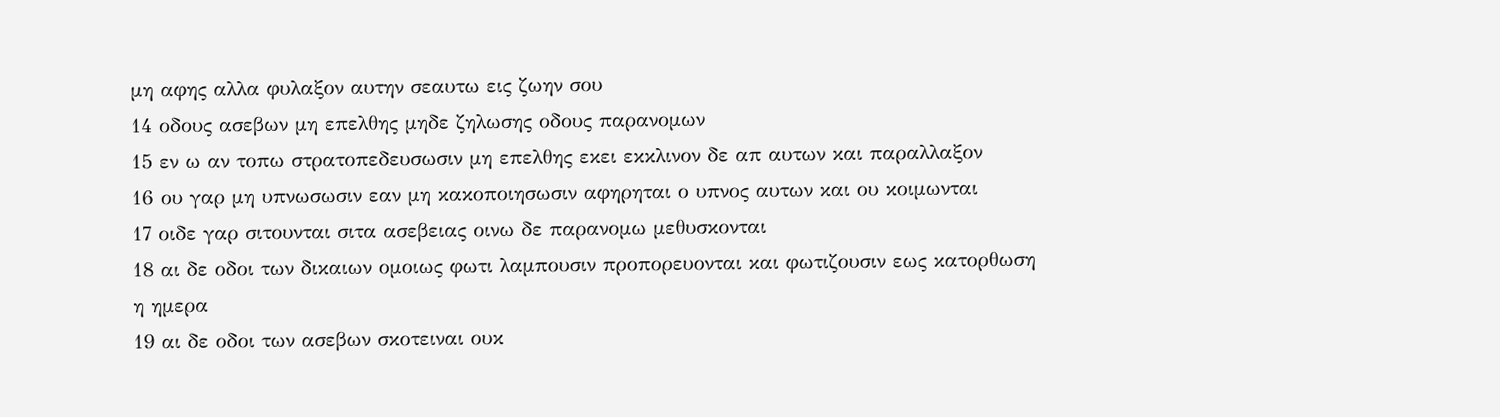μη αφης αλλα φυλαξον αυτην σεαυτω εις ζωην σου
14 οδους ασεβων μη επελθης μηδε ζηλωσης οδους παρανομων
15 εν ω αν τοπω στρατοπεδευσωσιν μη επελθης εκει εκκλινον δε απ αυτων και παραλλαξον
16 ου γαρ μη υπνωσωσιν εαν μη κακοποιησωσιν αφηρηται ο υπνος αυτων και ου κοιμωνται
17 οιδε γαρ σιτουνται σιτα ασεβειας οινω δε παρανομω μεθυσκονται
18 αι δε οδοι των δικαιων ομοιως φωτι λαμπουσιν προπορευονται και φωτιζουσιν εως κατορθωση η ημερα
19 αι δε οδοι των ασεβων σκοτειναι ουκ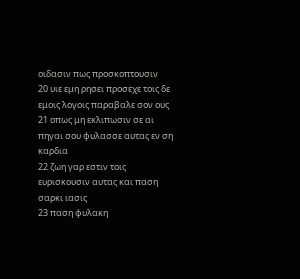οιδασιν πως προσκοπτουσιν
20 υιε εμη ρησει προσεχε τοις δε εμοις λογοις παραβαλε σον ους
21 οπως μη εκλιπωσιν σε αι πηγαι σου φυλασσε αυτας εν ση καρδια
22 ζωη γαρ εστιν τοις ευρισκουσιν αυτας και παση σαρκι ιασις
23 παση φυλακη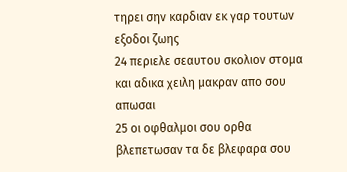τηρει σην καρδιαν εκ γαρ τουτων εξοδοι ζωης
24 περιελε σεαυτου σκολιον στομα και αδικα χειλη μακραν απο σου απωσαι
25 οι οφθαλμοι σου ορθα βλεπετωσαν τα δε βλεφαρα σου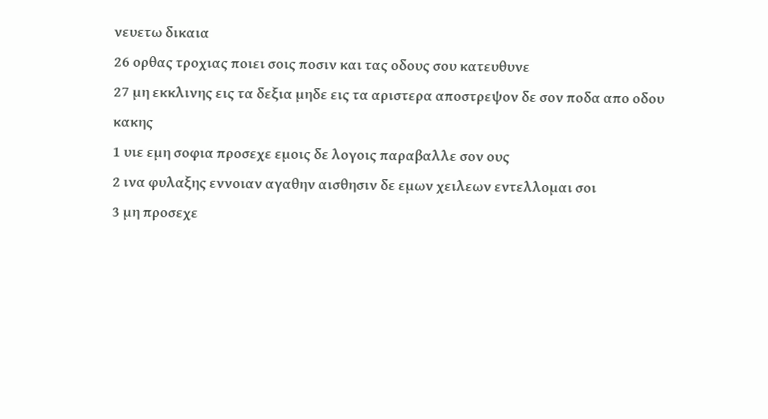νευετω δικαια
26 ορθας τροχιας ποιει σοις ποσιν και τας οδους σου κατευθυνε
27 μη εκκλινης εις τα δεξια μηδε εις τα αριστερα αποστρεψον δε σον ποδα απο οδου κακης
1 υιε εμη σοφια προσεχε εμοις δε λογοις παραβαλλε σον ους
2 ινα φυλαξης εννοιαν αγαθην αισθησιν δε εμων χειλεων εντελλομαι σοι
3 μη προσεχε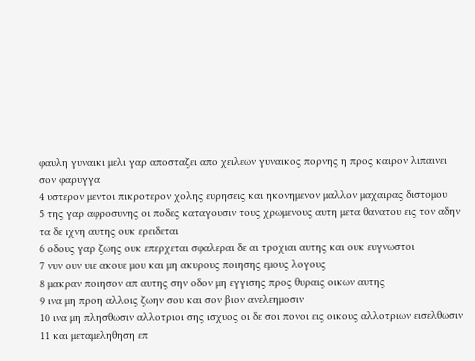φαυλη γυναικι μελι γαρ αποσταζει απο χειλεων γυναικος πορνης η προς καιρον λιπαινει σον φαρυγγα
4 υστερον μεντοι πικροτερον χολης ευρησεις και ηκονημενον μαλλον μαχαιρας διστομου
5 της γαρ αφροσυνης οι ποδες καταγουσιν τους χρωμενους αυτη μετα θανατου εις τον αδην τα δε ιχνη αυτης ουκ ερειδεται
6 οδους γαρ ζωης ουκ επερχεται σφαλεραι δε αι τροχιαι αυτης και ουκ ευγνωστοι
7 νυν ουν υιε ακουε μου και μη ακυρους ποιησης εμους λογους
8 μακραν ποιησον απ αυτης σην οδον μη εγγισης προς θυραις οικων αυτης
9 ινα μη προη αλλοις ζωην σου και σον βιον ανελεημοσιν
10 ινα μη πλησθωσιν αλλοτριοι σης ισχυος οι δε σοι πονοι εις οικους αλλοτριων εισελθωσιν
11 και μεταμεληθηση επ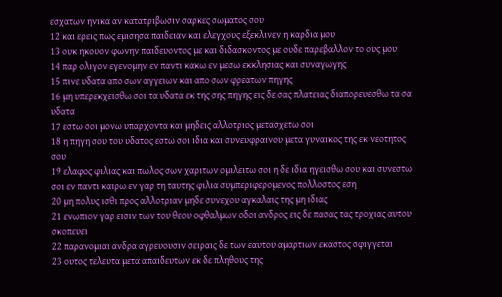εσχατων ηνικα αν κατατριβωσιν σαρκες σωματος σου
12 και ερεις πως εμισησα παιδειαν και ελεγχους εξεκλινεν η καρδια μου
13 ουκ ηκουον φωνην παιδευοντος με και διδασκοντος με ουδε παρεβαλλον το ους μου
14 παρ ολιγον εγενομην εν παντι κακω εν μεσω εκκλησιας και συναγωγης
15 πινε υδατα απο σων αγγειων και απο σων φρεατων πηγης
16 μη υπερεκχεισθω σοι τα υδατα εκ της σης πηγης εις δε σας πλατειας διαπορευεσθω τα σα υδατα
17 εστω σοι μονω υπαρχοντα και μηδεις αλλοτριος μετασχετω σοι
18 η πηγη σου του υδατος εστω σοι ιδια και συνευφραινου μετα γυναικος της εκ νεοτητος σου
19 ελαφος φιλιας και πωλος σων χαριτων ομιλειτω σοι η δε ιδια ηγεισθω σου και συνεστω σοι εν παντι καιρω εν γαρ τη ταυτης φιλια συμπεριφερομενος πολλοστος εση
20 μη πολυς ισθι προς αλλοτριαν μηδε συνεχου αγκαλαις της μη ιδιας
21 ενωπιον γαρ εισιν των του θεου οφθαλμων οδοι ανδρος εις δε πασας τας τροχιας αυτου σκοπευει
22 παρανομιαι ανδρα αγρευουσιν σειραις δε των εαυτου αμαρτιων εκαστος σφιγγεται
23 ουτος τελευτα μετα απαιδευτων εκ δε πληθους της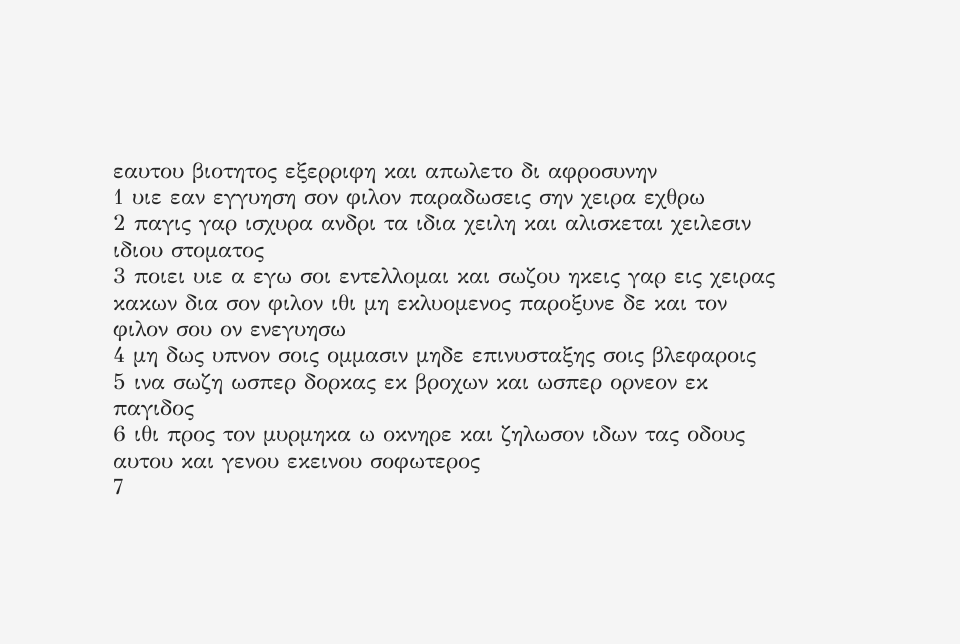εαυτου βιοτητος εξερριφη και απωλετο δι αφροσυνην
1 υιε εαν εγγυηση σον φιλον παραδωσεις σην χειρα εχθρω
2 παγις γαρ ισχυρα ανδρι τα ιδια χειλη και αλισκεται χειλεσιν ιδιου στοματος
3 ποιει υιε α εγω σοι εντελλομαι και σωζου ηκεις γαρ εις χειρας κακων δια σον φιλον ιθι μη εκλυομενος παροξυνε δε και τον φιλον σου ον ενεγυησω
4 μη δως υπνον σοις ομμασιν μηδε επινυσταξης σοις βλεφαροις
5 ινα σωζη ωσπερ δορκας εκ βροχων και ωσπερ ορνεον εκ παγιδος
6 ιθι προς τον μυρμηκα ω οκνηρε και ζηλωσον ιδων τας οδους αυτου και γενου εκεινου σοφωτερος
7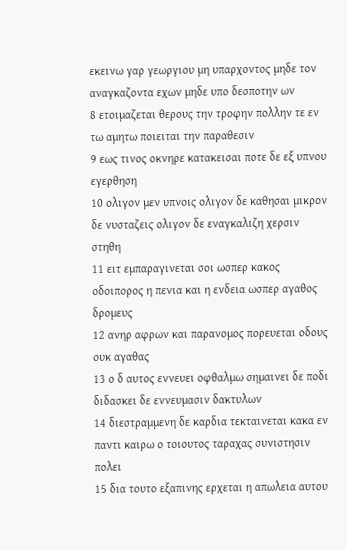εκεινω γαρ γεωργιου μη υπαρχοντος μηδε τον αναγκαζοντα εχων μηδε υπο δεσποτην ων
8 ετοιμαζεται θερους την τροφην πολλην τε εν τω αμητω ποιειται την παραθεσιν
9 εως τινος οκνηρε κατακεισαι ποτε δε εξ υπνου εγερθηση
10 ολιγον μεν υπνοις ολιγον δε καθησαι μικρον δε νυσταζεις ολιγον δε εναγκαλιζη χερσιν στηθη
11 ειτ εμπαραγινεται σοι ωσπερ κακος οδοιπορος η πενια και η ενδεια ωσπερ αγαθος δρομευς
12 ανηρ αφρων και παρανομος πορευεται οδους ουκ αγαθας
13 ο δ αυτος εννευει οφθαλμω σημαινει δε ποδι διδασκει δε εννευμασιν δακτυλων
14 διεστραμμενη δε καρδια τεκταινεται κακα εν παντι καιρω ο τοιουτος ταραχας συνιστησιν πολει
15 δια τουτο εξαπινης ερχεται η απωλεια αυτου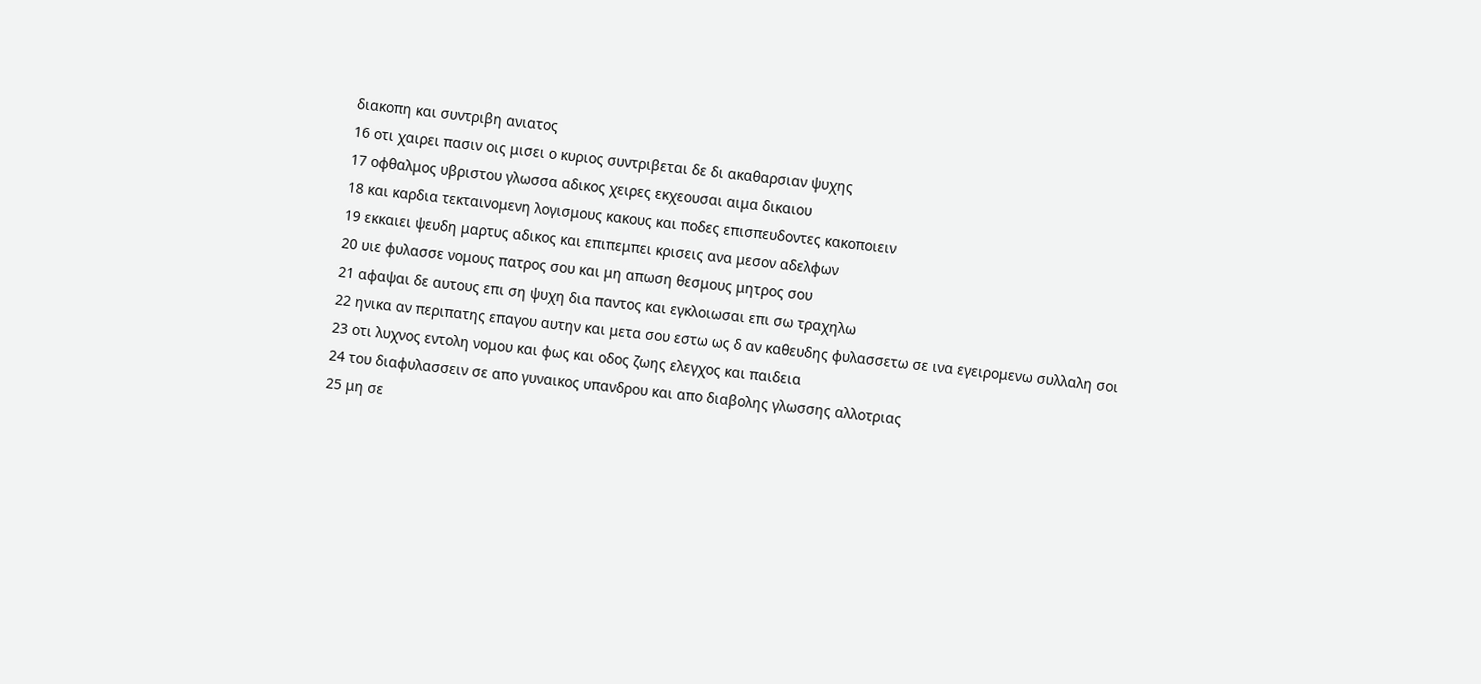διακοπη και συντριβη ανιατος
16 οτι χαιρει πασιν οις μισει ο κυριος συντριβεται δε δι ακαθαρσιαν ψυχης
17 οφθαλμος υβριστου γλωσσα αδικος χειρες εκχεουσαι αιμα δικαιου
18 και καρδια τεκταινομενη λογισμους κακους και ποδες επισπευδοντες κακοποιειν
19 εκκαιει ψευδη μαρτυς αδικος και επιπεμπει κρισεις ανα μεσον αδελφων
20 υιε φυλασσε νομους πατρος σου και μη απωση θεσμους μητρος σου
21 αφαψαι δε αυτους επι ση ψυχη δια παντος και εγκλοιωσαι επι σω τραχηλω
22 ηνικα αν περιπατης επαγου αυτην και μετα σου εστω ως δ αν καθευδης φυλασσετω σε ινα εγειρομενω συλλαλη σοι
23 οτι λυχνος εντολη νομου και φως και οδος ζωης ελεγχος και παιδεια
24 του διαφυλασσειν σε απο γυναικος υπανδρου και απο διαβολης γλωσσης αλλοτριας
25 μη σε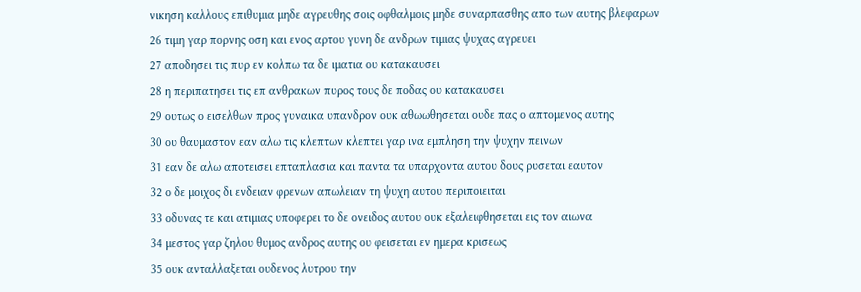νικηση καλλους επιθυμια μηδε αγρευθης σοις οφθαλμοις μηδε συναρπασθης απο των αυτης βλεφαρων
26 τιμη γαρ πορνης οση και ενος αρτου γυνη δε ανδρων τιμιας ψυχας αγρευει
27 αποδησει τις πυρ εν κολπω τα δε ιματια ου κατακαυσει
28 η περιπατησει τις επ ανθρακων πυρος τους δε ποδας ου κατακαυσει
29 ουτως ο εισελθων προς γυναικα υπανδρον ουκ αθωωθησεται ουδε πας ο απτομενος αυτης
30 ου θαυμαστον εαν αλω τις κλεπτων κλεπτει γαρ ινα εμπληση την ψυχην πεινων
31 εαν δε αλω αποτεισει επταπλασια και παντα τα υπαρχοντα αυτου δους ρυσεται εαυτον
32 ο δε μοιχος δι ενδειαν φρενων απωλειαν τη ψυχη αυτου περιποιειται
33 οδυνας τε και ατιμιας υποφερει το δε ονειδος αυτου ουκ εξαλειφθησεται εις τον αιωνα
34 μεστος γαρ ζηλου θυμος ανδρος αυτης ου φεισεται εν ημερα κρισεως
35 ουκ ανταλλαξεται ουδενος λυτρου την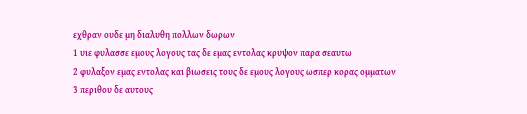εχθραν ουδε μη διαλυθη πολλων δωρων
1 υιε φυλασσε εμους λογους τας δε εμας εντολας κρυψον παρα σεαυτω
2 φυλαξον εμας εντολας και βιωσεις τους δε εμους λογους ωσπερ κορας ομματων
3 περιθου δε αυτους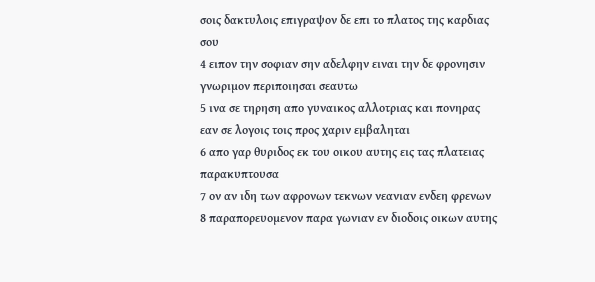σοις δακτυλοις επιγραψον δε επι το πλατος της καρδιας σου
4 ειπον την σοφιαν σην αδελφην ειναι την δε φρονησιν γνωριμον περιποιησαι σεαυτω
5 ινα σε τηρηση απο γυναικος αλλοτριας και πονηρας εαν σε λογοις τοις προς χαριν εμβαληται
6 απο γαρ θυριδος εκ του οικου αυτης εις τας πλατειας παρακυπτουσα
7 ον αν ιδη των αφρονων τεκνων νεανιαν ενδεη φρενων
8 παραπορευομενον παρα γωνιαν εν διοδοις οικων αυτης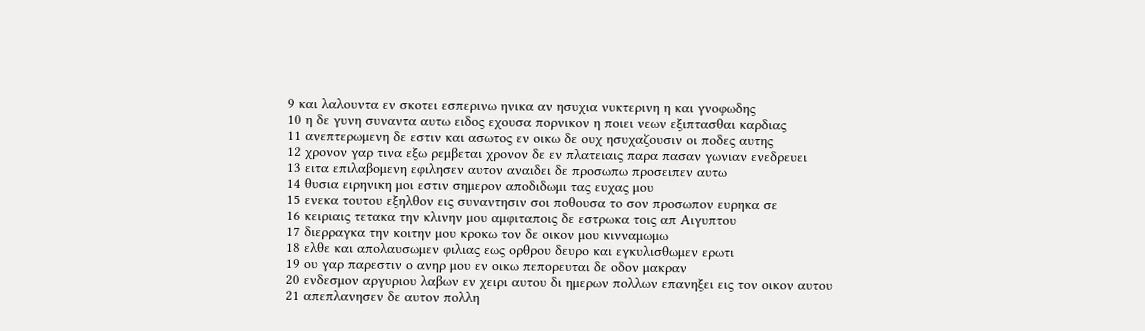9 και λαλουντα εν σκοτει εσπερινω ηνικα αν ησυχια νυκτερινη η και γνοφωδης
10 η δε γυνη συναντα αυτω ειδος εχουσα πορνικον η ποιει νεων εξιπτασθαι καρδιας
11 ανεπτερωμενη δε εστιν και ασωτος εν οικω δε ουχ ησυχαζουσιν οι ποδες αυτης
12 χρονον γαρ τινα εξω ρεμβεται χρονον δε εν πλατειαις παρα πασαν γωνιαν ενεδρευει
13 ειτα επιλαβομενη εφιλησεν αυτον αναιδει δε προσωπω προσειπεν αυτω
14 θυσια ειρηνικη μοι εστιν σημερον αποδιδωμι τας ευχας μου
15 ενεκα τουτου εξηλθον εις συναντησιν σοι ποθουσα το σον προσωπον ευρηκα σε
16 κειριαις τετακα την κλινην μου αμφιταποις δε εστρωκα τοις απ Αιγυπτου
17 διερραγκα την κοιτην μου κροκω τον δε οικον μου κινναμωμω
18 ελθε και απολαυσωμεν φιλιας εως ορθρου δευρο και εγκυλισθωμεν ερωτι
19 ου γαρ παρεστιν ο ανηρ μου εν οικω πεπορευται δε οδον μακραν
20 ενδεσμον αργυριου λαβων εν χειρι αυτου δι ημερων πολλων επανηξει εις τον οικον αυτου
21 απεπλανησεν δε αυτον πολλη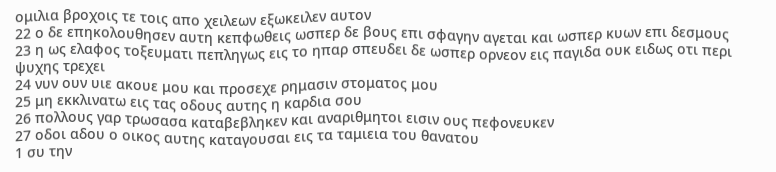ομιλια βροχοις τε τοις απο χειλεων εξωκειλεν αυτον
22 ο δε επηκολουθησεν αυτη κεπφωθεις ωσπερ δε βους επι σφαγην αγεται και ωσπερ κυων επι δεσμους
23 η ως ελαφος τοξευματι πεπληγως εις το ηπαρ σπευδει δε ωσπερ ορνεον εις παγιδα ουκ ειδως οτι περι ψυχης τρεχει
24 νυν ουν υιε ακουε μου και προσεχε ρημασιν στοματος μου
25 μη εκκλινατω εις τας οδους αυτης η καρδια σου
26 πολλους γαρ τρωσασα καταβεβληκεν και αναριθμητοι εισιν ους πεφονευκεν
27 οδοι αδου ο οικος αυτης καταγουσαι εις τα ταμιεια του θανατου
1 συ την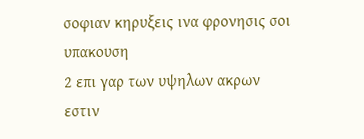σοφιαν κηρυξεις ινα φρονησις σοι υπακουση
2 επι γαρ των υψηλων ακρων εστιν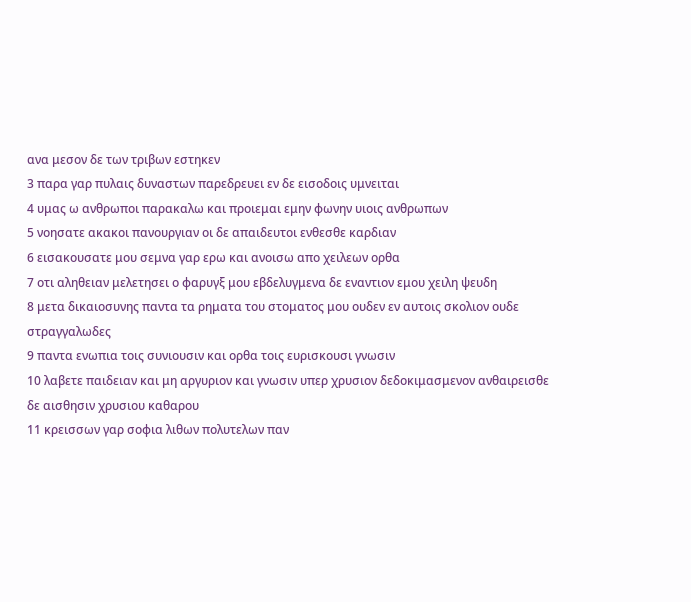ανα μεσον δε των τριβων εστηκεν
3 παρα γαρ πυλαις δυναστων παρεδρευει εν δε εισοδοις υμνειται
4 υμας ω ανθρωποι παρακαλω και προιεμαι εμην φωνην υιοις ανθρωπων
5 νοησατε ακακοι πανουργιαν οι δε απαιδευτοι ενθεσθε καρδιαν
6 εισακουσατε μου σεμνα γαρ ερω και ανοισω απο χειλεων ορθα
7 οτι αληθειαν μελετησει ο φαρυγξ μου εβδελυγμενα δε εναντιον εμου χειλη ψευδη
8 μετα δικαιοσυνης παντα τα ρηματα του στοματος μου ουδεν εν αυτοις σκολιον ουδε στραγγαλωδες
9 παντα ενωπια τοις συνιουσιν και ορθα τοις ευρισκουσι γνωσιν
10 λαβετε παιδειαν και μη αργυριον και γνωσιν υπερ χρυσιον δεδοκιμασμενον ανθαιρεισθε δε αισθησιν χρυσιου καθαρου
11 κρεισσων γαρ σοφια λιθων πολυτελων παν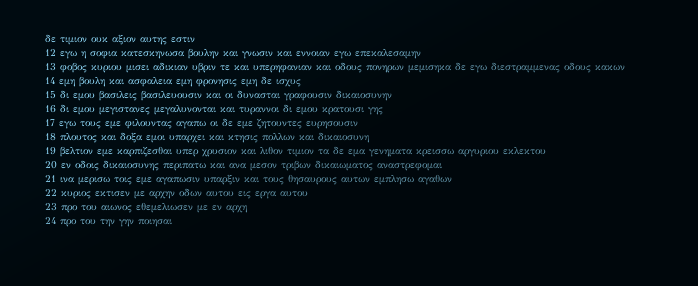δε τιμιον ουκ αξιον αυτης εστιν
12 εγω η σοφια κατεσκηνωσα βουλην και γνωσιν και εννοιαν εγω επεκαλεσαμην
13 φοβος κυριου μισει αδικιαν υβριν τε και υπερηφανιαν και οδους πονηρων μεμισηκα δε εγω διεστραμμενας οδους κακων
14 εμη βουλη και ασφαλεια εμη φρονησις εμη δε ισχυς
15 δι εμου βασιλεις βασιλευουσιν και οι δυνασται γραφουσιν δικαιοσυνην
16 δι εμου μεγιστανες μεγαλυνονται και τυραννοι δι εμου κρατουσι γης
17 εγω τους εμε φιλουντας αγαπω οι δε εμε ζητουντες ευρησουσιν
18 πλουτος και δοξα εμοι υπαρχει και κτησις πολλων και δικαιοσυνη
19 βελτιον εμε καρπιζεσθαι υπερ χρυσιον και λιθον τιμιον τα δε εμα γενηματα κρεισσω αργυριου εκλεκτου
20 εν οδοις δικαιοσυνης περιπατω και ανα μεσον τριβων δικαιωματος αναστρεφομαι
21 ινα μερισω τοις εμε αγαπωσιν υπαρξιν και τους θησαυρους αυτων εμπλησω αγαθων
22 κυριος εκτισεν με αρχην οδων αυτου εις εργα αυτου
23 προ του αιωνος εθεμελιωσεν με εν αρχη
24 προ του την γην ποιησαι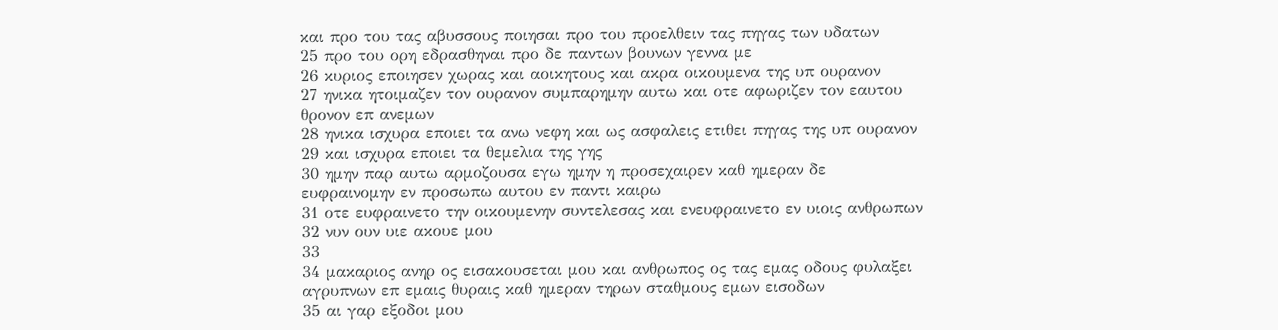και προ του τας αβυσσους ποιησαι προ του προελθειν τας πηγας των υδατων
25 προ του ορη εδρασθηναι προ δε παντων βουνων γεννα με
26 κυριος εποιησεν χωρας και αοικητους και ακρα οικουμενα της υπ ουρανον
27 ηνικα ητοιμαζεν τον ουρανον συμπαρημην αυτω και οτε αφωριζεν τον εαυτου θρονον επ ανεμων
28 ηνικα ισχυρα εποιει τα ανω νεφη και ως ασφαλεις ετιθει πηγας της υπ ουρανον
29 και ισχυρα εποιει τα θεμελια της γης
30 ημην παρ αυτω αρμοζουσα εγω ημην η προσεχαιρεν καθ ημεραν δε ευφραινομην εν προσωπω αυτου εν παντι καιρω
31 οτε ευφραινετο την οικουμενην συντελεσας και ενευφραινετο εν υιοις ανθρωπων
32 νυν ουν υιε ακουε μου
33
34 μακαριος ανηρ ος εισακουσεται μου και ανθρωπος ος τας εμας οδους φυλαξει αγρυπνων επ εμαις θυραις καθ ημεραν τηρων σταθμους εμων εισοδων
35 αι γαρ εξοδοι μου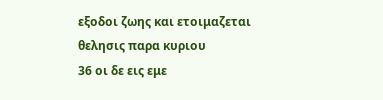εξοδοι ζωης και ετοιμαζεται θελησις παρα κυριου
36 οι δε εις εμε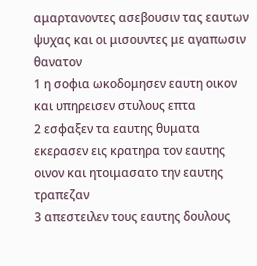αμαρτανοντες ασεβουσιν τας εαυτων ψυχας και οι μισουντες με αγαπωσιν θανατον
1 η σοφια ωκοδομησεν εαυτη οικον και υπηρεισεν στυλους επτα
2 εσφαξεν τα εαυτης θυματα εκερασεν εις κρατηρα τον εαυτης οινον και ητοιμασατο την εαυτης τραπεζαν
3 απεστειλεν τους εαυτης δουλους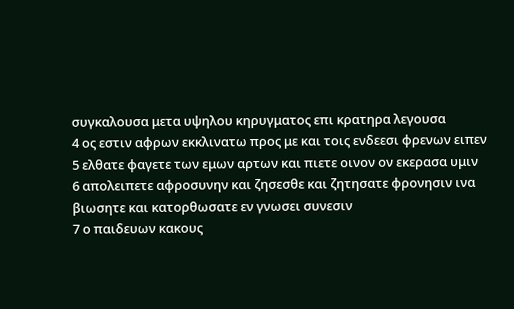συγκαλουσα μετα υψηλου κηρυγματος επι κρατηρα λεγουσα
4 ος εστιν αφρων εκκλινατω προς με και τοις ενδεεσι φρενων ειπεν
5 ελθατε φαγετε των εμων αρτων και πιετε οινον ον εκερασα υμιν
6 απολειπετε αφροσυνην και ζησεσθε και ζητησατε φρονησιν ινα βιωσητε και κατορθωσατε εν γνωσει συνεσιν
7 ο παιδευων κακους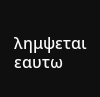λημψεται εαυτω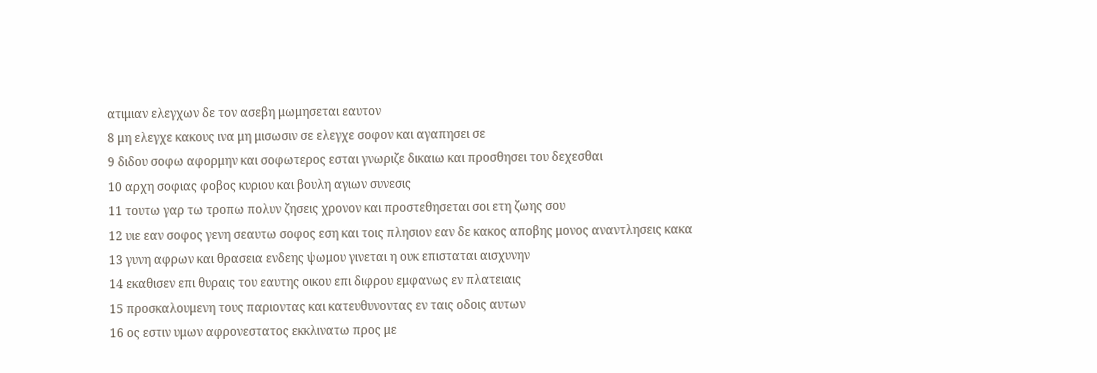ατιμιαν ελεγχων δε τον ασεβη μωμησεται εαυτον
8 μη ελεγχε κακους ινα μη μισωσιν σε ελεγχε σοφον και αγαπησει σε
9 διδου σοφω αφορμην και σοφωτερος εσται γνωριζε δικαιω και προσθησει του δεχεσθαι
10 αρχη σοφιας φοβος κυριου και βουλη αγιων συνεσις
11 τουτω γαρ τω τροπω πολυν ζησεις χρονον και προστεθησεται σοι ετη ζωης σου
12 υιε εαν σοφος γενη σεαυτω σοφος εση και τοις πλησιον εαν δε κακος αποβης μονος αναντλησεις κακα
13 γυνη αφρων και θρασεια ενδεης ψωμου γινεται η ουκ επισταται αισχυνην
14 εκαθισεν επι θυραις του εαυτης οικου επι διφρου εμφανως εν πλατειαις
15 προσκαλουμενη τους παριοντας και κατευθυνοντας εν ταις οδοις αυτων
16 ος εστιν υμων αφρονεστατος εκκλινατω προς με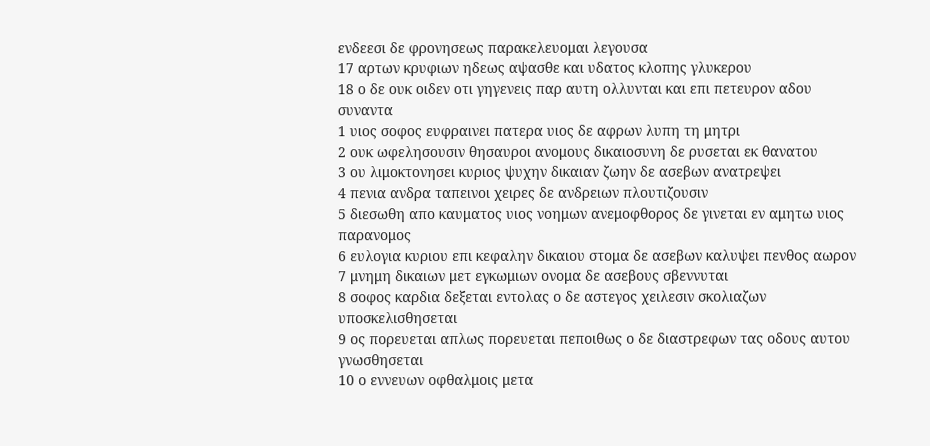ενδεεσι δε φρονησεως παρακελευομαι λεγουσα
17 αρτων κρυφιων ηδεως αψασθε και υδατος κλοπης γλυκερου
18 ο δε ουκ οιδεν οτι γηγενεις παρ αυτη ολλυνται και επι πετευρον αδου συναντα
1 υιος σοφος ευφραινει πατερα υιος δε αφρων λυπη τη μητρι
2 ουκ ωφελησουσιν θησαυροι ανομους δικαιοσυνη δε ρυσεται εκ θανατου
3 ου λιμοκτονησει κυριος ψυχην δικαιαν ζωην δε ασεβων ανατρεψει
4 πενια ανδρα ταπεινοι χειρες δε ανδρειων πλουτιζουσιν
5 διεσωθη απο καυματος υιος νοημων ανεμοφθορος δε γινεται εν αμητω υιος παρανομος
6 ευλογια κυριου επι κεφαλην δικαιου στομα δε ασεβων καλυψει πενθος αωρον
7 μνημη δικαιων μετ εγκωμιων ονομα δε ασεβους σβεννυται
8 σοφος καρδια δεξεται εντολας ο δε αστεγος χειλεσιν σκολιαζων υποσκελισθησεται
9 ος πορευεται απλως πορευεται πεποιθως ο δε διαστρεφων τας οδους αυτου γνωσθησεται
10 ο εννευων οφθαλμοις μετα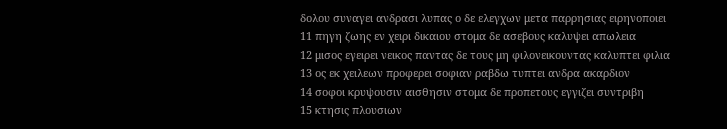δολου συναγει ανδρασι λυπας ο δε ελεγχων μετα παρρησιας ειρηνοποιει
11 πηγη ζωης εν χειρι δικαιου στομα δε ασεβους καλυψει απωλεια
12 μισος εγειρει νεικος παντας δε τους μη φιλονεικουντας καλυπτει φιλια
13 ος εκ χειλεων προφερει σοφιαν ραβδω τυπτει ανδρα ακαρδιον
14 σοφοι κρυψουσιν αισθησιν στομα δε προπετους εγγιζει συντριβη
15 κτησις πλουσιων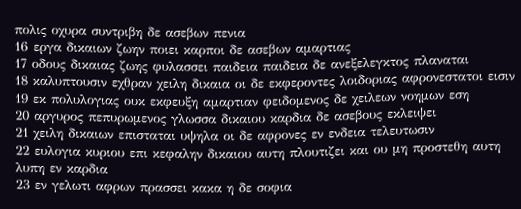πολις οχυρα συντριβη δε ασεβων πενια
16 εργα δικαιων ζωην ποιει καρποι δε ασεβων αμαρτιας
17 οδους δικαιας ζωης φυλασσει παιδεια παιδεια δε ανεξελεγκτος πλαναται
18 καλυπτουσιν εχθραν χειλη δικαια οι δε εκφεροντες λοιδοριας αφρονεστατοι εισιν
19 εκ πολυλογιας ουκ εκφευξη αμαρτιαν φειδομενος δε χειλεων νοημων εση
20 αργυρος πεπυρωμενος γλωσσα δικαιου καρδια δε ασεβους εκλειψει
21 χειλη δικαιων επισταται υψηλα οι δε αφρονες εν ενδεια τελευτωσιν
22 ευλογια κυριου επι κεφαλην δικαιου αυτη πλουτιζει και ου μη προστεθη αυτη λυπη εν καρδια
23 εν γελωτι αφρων πρασσει κακα η δε σοφια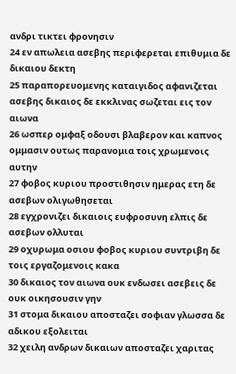ανδρι τικτει φρονησιν
24 εν απωλεια ασεβης περιφερεται επιθυμια δε δικαιου δεκτη
25 παραπορευομενης καταιγιδος αφανιζεται ασεβης δικαιος δε εκκλινας σωζεται εις τον αιωνα
26 ωσπερ ομφαξ οδουσι βλαβερον και καπνος ομμασιν ουτως παρανομια τοις χρωμενοις αυτην
27 φοβος κυριου προστιθησιν ημερας ετη δε ασεβων ολιγωθησεται
28 εγχρονιζει δικαιοις ευφροσυνη ελπις δε ασεβων ολλυται
29 οχυρωμα οσιου φοβος κυριου συντριβη δε τοις εργαζομενοις κακα
30 δικαιος τον αιωνα ουκ ενδωσει ασεβεις δε ουκ οικησουσιν γην
31 στομα δικαιου αποσταζει σοφιαν γλωσσα δε αδικου εξολειται
32 χειλη ανδρων δικαιων αποσταζει χαριτας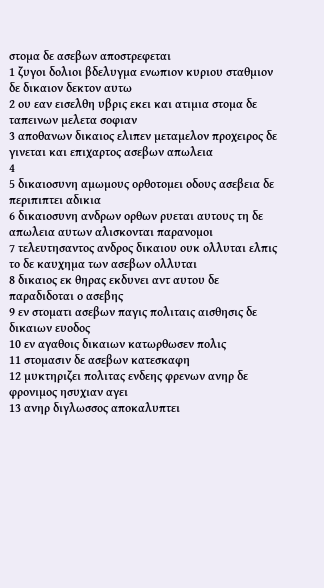στομα δε ασεβων αποστρεφεται
1 ζυγοι δολιοι βδελυγμα ενωπιον κυριου σταθμιον δε δικαιον δεκτον αυτω
2 ου εαν εισελθη υβρις εκει και ατιμια στομα δε ταπεινων μελετα σοφιαν
3 αποθανων δικαιος ελιπεν μεταμελον προχειρος δε γινεται και επιχαρτος ασεβων απωλεια
4
5 δικαιοσυνη αμωμους ορθοτομει οδους ασεβεια δε περιπιπτει αδικια
6 δικαιοσυνη ανδρων ορθων ρυεται αυτους τη δε απωλεια αυτων αλισκονται παρανομοι
7 τελευτησαντος ανδρος δικαιου ουκ ολλυται ελπις το δε καυχημα των ασεβων ολλυται
8 δικαιος εκ θηρας εκδυνει αντ αυτου δε παραδιδοται ο ασεβης
9 εν στοματι ασεβων παγις πολιταις αισθησις δε δικαιων ευοδος
10 εν αγαθοις δικαιων κατωρθωσεν πολις
11 στομασιν δε ασεβων κατεσκαφη
12 μυκτηριζει πολιτας ενδεης φρενων ανηρ δε φρονιμος ησυχιαν αγει
13 ανηρ διγλωσσος αποκαλυπτει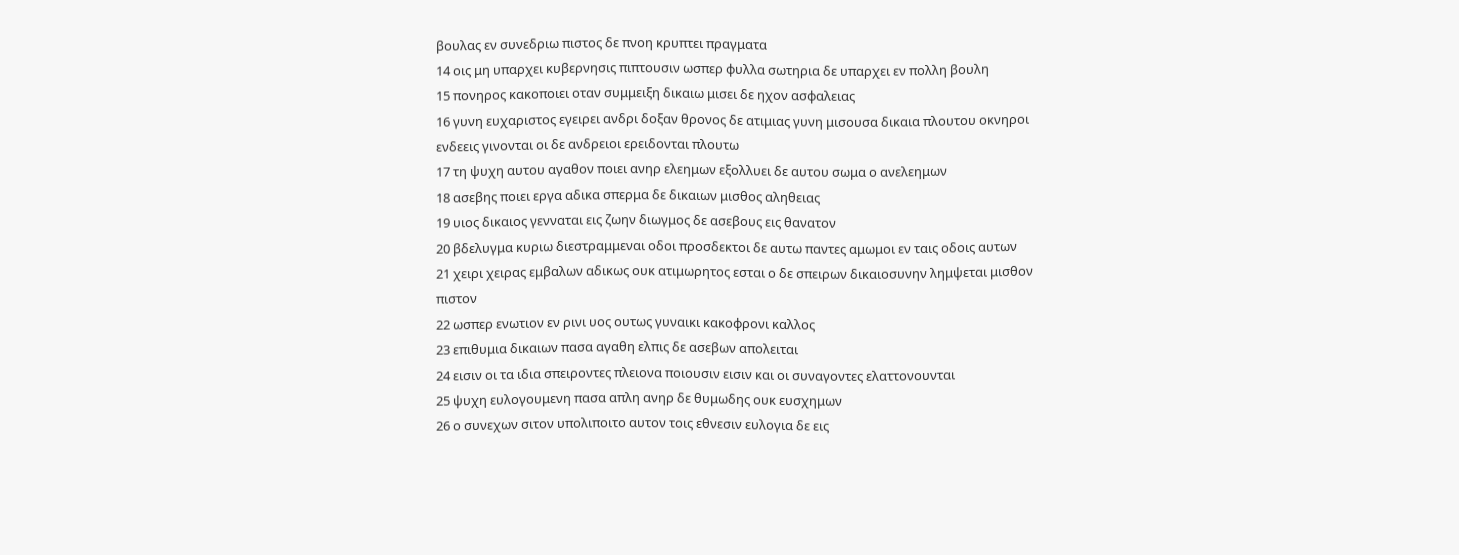βουλας εν συνεδριω πιστος δε πνοη κρυπτει πραγματα
14 οις μη υπαρχει κυβερνησις πιπτουσιν ωσπερ φυλλα σωτηρια δε υπαρχει εν πολλη βουλη
15 πονηρος κακοποιει οταν συμμειξη δικαιω μισει δε ηχον ασφαλειας
16 γυνη ευχαριστος εγειρει ανδρι δοξαν θρονος δε ατιμιας γυνη μισουσα δικαια πλουτου οκνηροι ενδεεις γινονται οι δε ανδρειοι ερειδονται πλουτω
17 τη ψυχη αυτου αγαθον ποιει ανηρ ελεημων εξολλυει δε αυτου σωμα ο ανελεημων
18 ασεβης ποιει εργα αδικα σπερμα δε δικαιων μισθος αληθειας
19 υιος δικαιος γενναται εις ζωην διωγμος δε ασεβους εις θανατον
20 βδελυγμα κυριω διεστραμμεναι οδοι προσδεκτοι δε αυτω παντες αμωμοι εν ταις οδοις αυτων
21 χειρι χειρας εμβαλων αδικως ουκ ατιμωρητος εσται ο δε σπειρων δικαιοσυνην λημψεται μισθον πιστον
22 ωσπερ ενωτιον εν ρινι υος ουτως γυναικι κακοφρονι καλλος
23 επιθυμια δικαιων πασα αγαθη ελπις δε ασεβων απολειται
24 εισιν οι τα ιδια σπειροντες πλειονα ποιουσιν εισιν και οι συναγοντες ελαττονουνται
25 ψυχη ευλογουμενη πασα απλη ανηρ δε θυμωδης ουκ ευσχημων
26 ο συνεχων σιτον υπολιποιτο αυτον τοις εθνεσιν ευλογια δε εις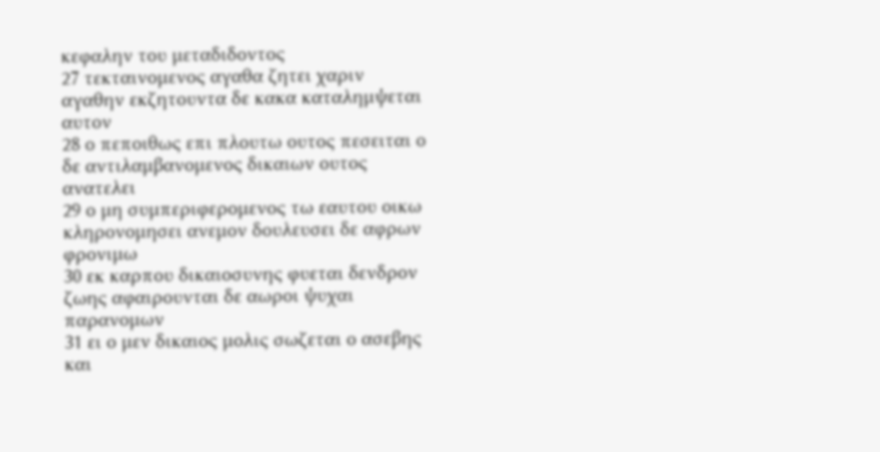κεφαλην του μεταδιδοντος
27 τεκταινομενος αγαθα ζητει χαριν αγαθην εκζητουντα δε κακα καταλημψεται αυτον
28 ο πεποιθως επι πλουτω ουτος πεσειται ο δε αντιλαμβανομενος δικαιων ουτος ανατελει
29 ο μη συμπεριφερομενος τω εαυτου οικω κληρονομησει ανεμον δουλευσει δε αφρων φρονιμω
30 εκ καρπου δικαιοσυνης φυεται δενδρον ζωης αφαιρουνται δε αωροι ψυχαι παρανομων
31 ει ο μεν δικαιος μολις σωζεται ο ασεβης και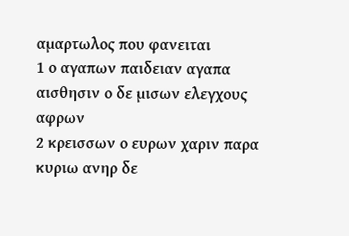αμαρτωλος που φανειται
1 ο αγαπων παιδειαν αγαπα αισθησιν ο δε μισων ελεγχους αφρων
2 κρεισσων ο ευρων χαριν παρα κυριω ανηρ δε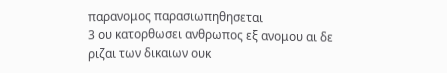παρανομος παρασιωπηθησεται
3 ου κατορθωσει ανθρωπος εξ ανομου αι δε ριζαι των δικαιων ουκ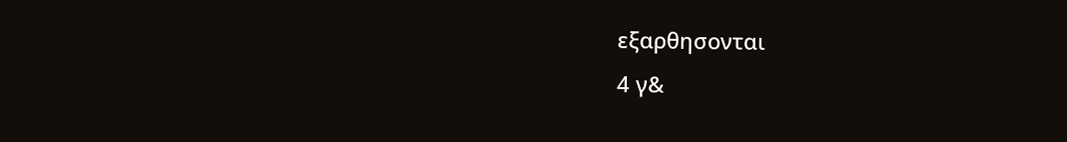εξαρθησονται
4 γ&